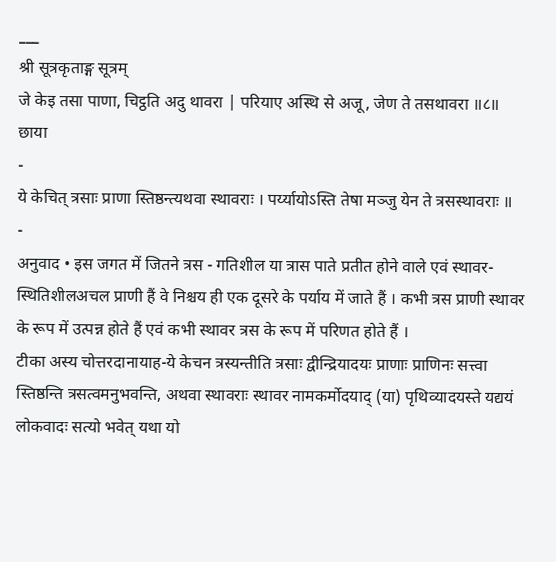___
श्री सूत्रकृताङ्ग सूत्रम्
जे केइ तसा पाणा, चिट्ठति अदु थावरा | परियाए अस्थि से अजू, जेण ते तसथावरा ॥८॥
छाया
-
ये केचित् त्रसाः प्राणा स्तिष्ठन्त्यथवा स्थावराः । पर्य्यायोऽस्ति तेषा मञ्जु येन ते त्रसस्थावराः ॥
-
अनुवाद • इस जगत में जितने त्रस - गतिशील या त्रास पाते प्रतीत होने वाले एवं स्थावर-स्थितिशीलअचल प्राणी हैं वे निश्चय ही एक दूसरे के पर्याय में जाते हैं । कभी त्रस प्राणी स्थावर के रूप में उत्पन्न होते हैं एवं कभी स्थावर त्रस के रूप में परिणत होते हैं ।
टीका अस्य चोत्तरदानायाह-ये केचन त्रस्यन्तीति त्रसाः द्वीन्द्रियादयः प्राणाः प्राणिनः सत्त्वा स्तिष्ठन्ति त्रसत्वमनुभवन्ति, अथवा स्थावराः स्थावर नामकर्मोदयाद् (या) पृथिव्यादयस्ते यद्ययं लोकवादः सत्यो भवेत् यथा यो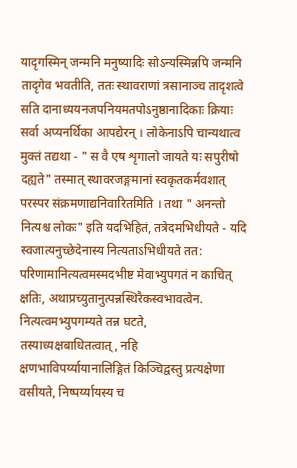यादृगस्मिन् जन्मनि मनुष्यादिः सोऽन्यस्मिन्नपि जन्मनि तादृगेव भवतीति, ततः स्थावराणां त्रसानाञ्च तादृशत्वे सति दानाध्ययनजपनियमतपोऽनुष्ठानादिकाः क्रियाः सर्वा अप्यनर्थिका आपद्येरन् । लोकेनाऽपि चान्यथात्व मुक्तं तद्यथा - " स वै एष शृगालो जायते यः सपुरीषो दह्यते" तस्मात् स्थावरजङ्गमानां स्वकृतकर्मवशात् परस्पर संक्रमणाद्यनिवारितमिति । तथा " अनन्तो नित्यश्च लोकः" इति यदभिहितं, तत्रेदमभिधीयते - यदि स्वजात्यनुच्छेदेनास्य नित्यताऽभिधीयते तत: परिणामानित्यत्वमस्मदभीष्ट मेवाभ्युपगतं न काचित् क्षतिः, अथाप्रच्युतानुत्पन्नस्थिरैकस्वभावत्वेन. नित्यत्वमभ्युपगम्यते तन्न घटते, तस्याध्यक्षबाधितत्वात्, नहि क्षणभाविपर्य्यायानालिङ्गितं किञ्चिद्वस्तु प्रत्यक्षेणा वसीयते, निष्पर्य्यायस्य च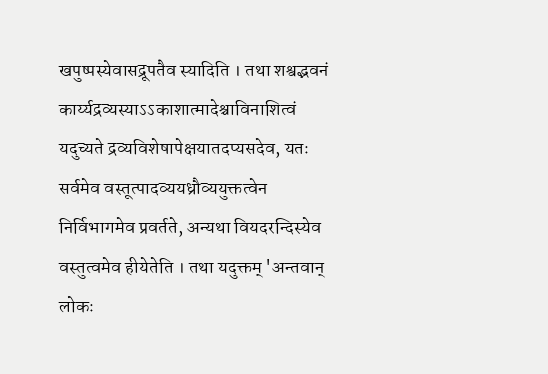खपुष्पस्येवासद्रूपतैव स्यादिति । तथा शश्वद्भवनं कार्य्यद्रव्यस्याऽऽकाशात्मादेश्चाविनाशित्वं यदुच्यते द्रव्यविशेषापेक्षयातदप्यसदेव, यतः सर्वमेव वस्तूत्पादव्ययध्रौव्ययुक्तत्वेन निर्विभागमेव प्रवर्तते, अन्यथा वियदरन्दिस्येव वस्तुत्वमेव हीयेतेति । तथा यदुक्तम् 'अन्तवान् लोकः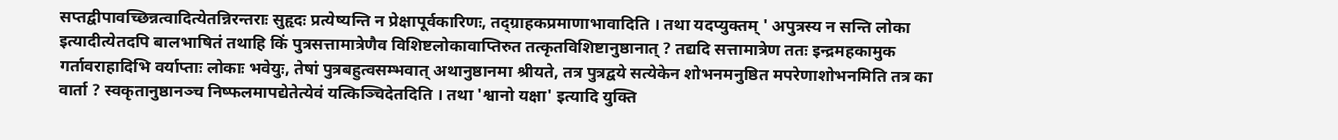सप्तद्वीपावच्छिन्नत्वादित्येतन्निरन्तराः सुहृदः प्रत्येष्यन्ति न प्रेक्षापूर्वकारिणः, तद्ग्राहकप्रमाणाभावादिति । तथा यदप्युक्तम् ' अपुत्रस्य न सन्ति लोका इत्यादीत्येतदपि बालभाषितं तथाहि किं पुत्रसत्तामात्रेणैव विशिष्टलोकावाप्तिरुत तत्कृतविशिष्टानुष्ठानात् ? तद्यदि सत्तामात्रेण ततः इन्द्रमहकामुक गर्तावराहादिभि वर्याप्ताः लोकाः भवेयुः, तेषां पुत्रबहुत्वसम्भवात् अथानुष्ठानमा श्रीयते, तत्र पुत्रद्वये सत्येकेन शोभनमनुष्ठित मपरेणाशोभनमिति तत्र का वार्ता ? स्वकृतानुष्ठानञ्च निष्फलमापद्येतेत्येवं यत्किञ्चिदेतदिति । तथा 'श्वानो यक्षा' इत्यादि युक्ति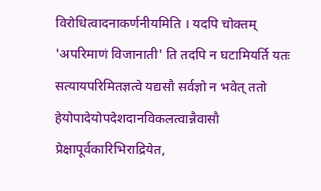विरोधित्वादनाकर्णनीयमिति । यदपि चोक्तम् 'अपरिमाणं विजानाती' ति तदपि न घटामियर्ति यतः सत्यायपरिमितज्ञत्वे यद्यसौ सर्वज्ञो न भवेत् ततो हेयोपादेयोपदेशदानविकलत्वान्नैवासौ प्रेक्षापूर्वकारिभिराद्रियेत,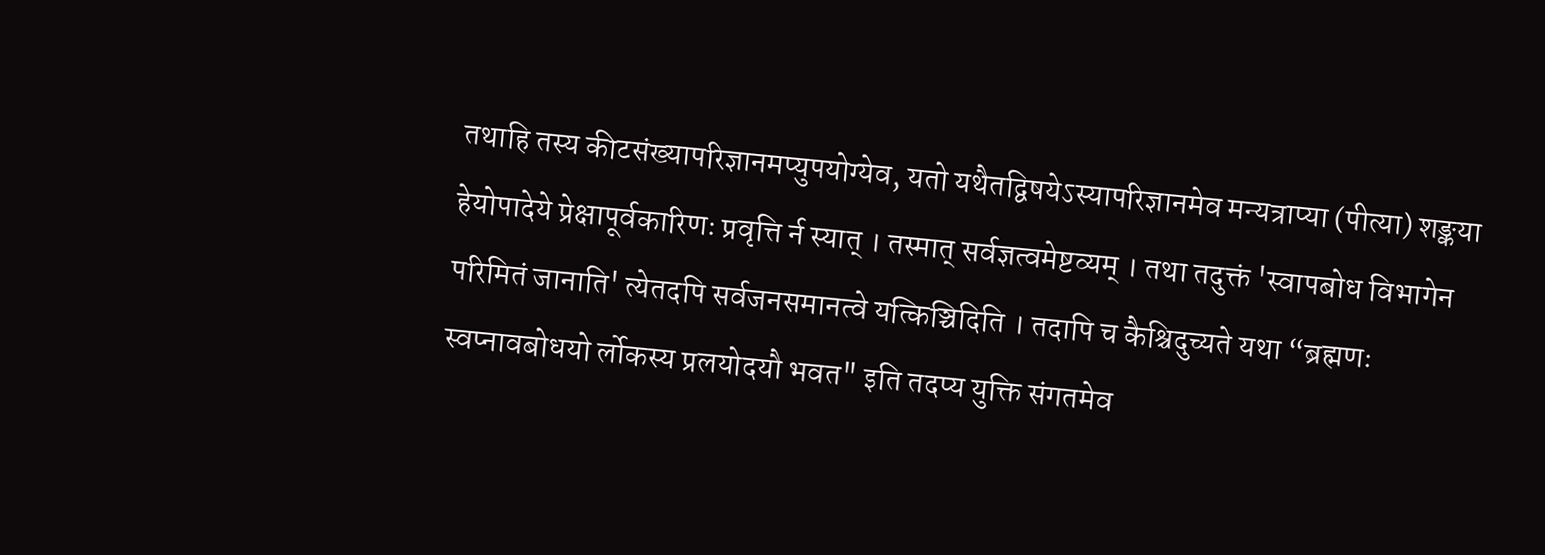तथाहि तस्य कीटसंख्यापरिज्ञानमप्युपयोग्येव, यतो यथैतद्विषयेऽस्यापरिज्ञानमेव मन्यत्राप्या (पीत्या) शङ्कया हेयोपादेये प्रेक्षापूर्वकारिणः प्रवृत्ति र्न स्यात् । तस्मात् सर्वज्ञत्वमेष्टव्यम् । तथा तदुक्तं 'स्वापबोध विभागेन परिमितं जानाति' त्येतदपि सर्वजनसमानत्वे यत्किञ्चिदिति । तदापि च कैश्चिदुच्यते यथा “ब्रह्मणः स्वप्नावबोधयो र्लोकस्य प्रलयोदयौ भवत" इति तदप्य युक्ति संगतमेव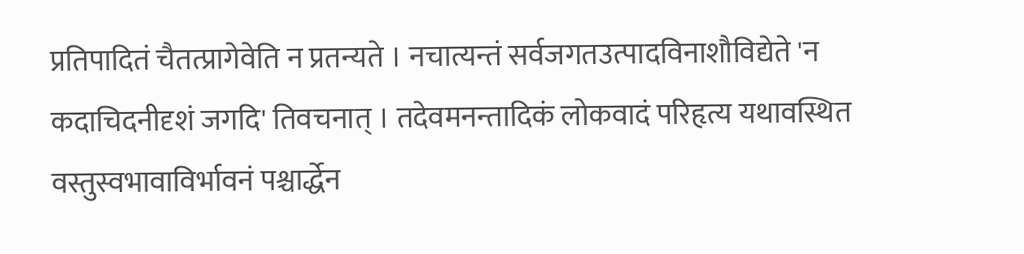प्रतिपादितं चैतत्प्रागेवेति न प्रतन्यते । नचात्यन्तं सर्वजगतउत्पादविनाशौविद्येते 'न कदाचिदनीदृशं जगदि' तिवचनात् । तदेवमनन्तादिकं लोकवादं परिहृत्य यथावस्थित वस्तुस्वभावाविर्भावनं पश्चार्द्धेन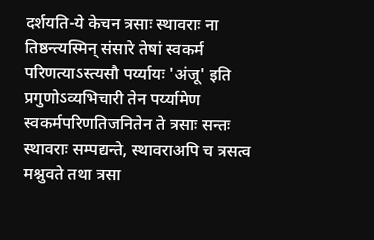दर्शयति-ये केचन त्रसाः स्थावराः ना तिष्ठन्त्यस्मिन् संसारे तेषां स्वकर्म परिणत्याऽस्त्यसौ पर्य्यायः 'अंजू' इति प्रगुणोऽव्यभिचारी तेन पर्य्यामेण स्वकर्मपरिणतिजनितेन ते त्रसाः सन्तः स्थावराः सम्पद्यन्ते, स्थावराअपि च त्रसत्व मश्नुवते तथा त्रसा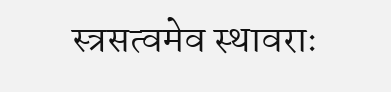स्त्रसत्वमेव स्थावराः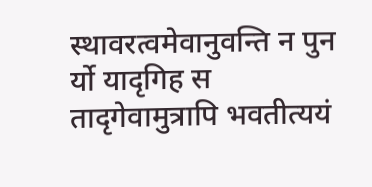स्थावरत्वमेवानुवन्ति न पुन र्यो यादृगिह स तादृगेवामुत्रापि भवतीत्ययं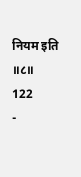नियम इति ॥८॥
122
-